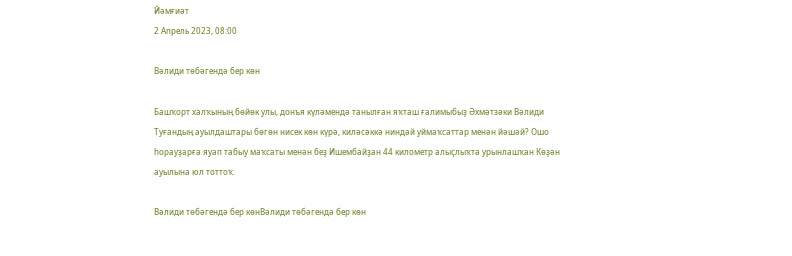Йәмғиәт
2 Апрель 2023, 08:00

Вәлиди төбәгендә бер көн

Башҡорт халҡының бөйөк улы, донъя күләмендә танылған яҡташ ғалимыбыҙ Әхмәтзәки Вәлиди Туғандың ауылдаштары бөгөн нисек көн күрә, киләсәккә ниндәй уймаҡсаттар менән йәшәй? Ошо һорауҙарға яуап табыу маҡсаты менән беҙ Ишембайҙан 44 километр алыҫлыҡта урынлашҡан Көҙән ауылына юл тоттоҡ.

Вәлиди төбәгендә бер көнВәлиди төбәгендә бер көн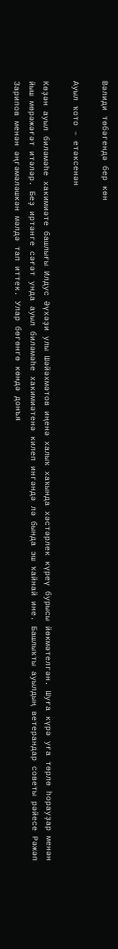Вәлиди төбәгендә бер көн

Ауыл ҡото – етәксенән

Көҙән ауыл биләмәһе хакимиәте башлығы Илдус Әүхәҙи улы Шәйәхмәтов иңенә халыҡ хаҡында хәстәрлек күреү бурысы йөкмәтелгән. Шуға күрә уға төрлө һорауҙар менән йыш мөрәжәғәт итәләр. Беҙ иртәнге сәғәт унда ауыл биләмәһе хакимиәтенә килеп ингәндә лә бында эш ҡайнай ине. Башлыҡты ауылдың ветерандар советы рәйесе Рәжәп Зарипов менән әңгәмәләшкән мәлдә тап иттек. Улар бөгөнгө көндә донъя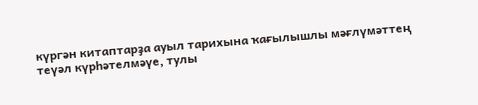күргән китаптарҙа ауыл тарихына ҡағылышлы мәғлүмәттең теүәл күрһәтелмәүе, тулы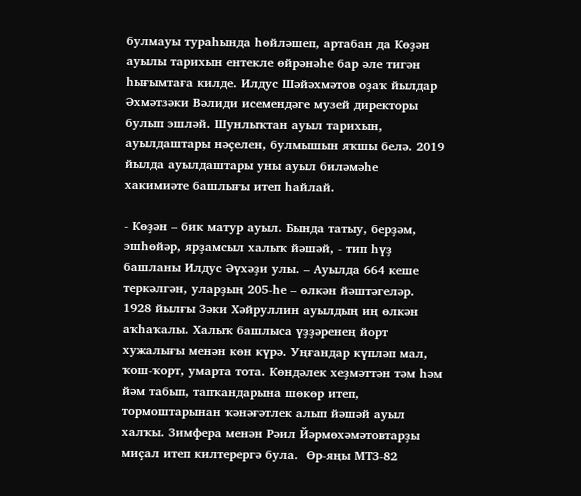булмауы тураһында һөйләшеп, артабан да Көҙән ауылы тарихын ентекле өйрәнәһе бар әле тигән һығымтаға килде. Илдус Шәйәхмәтов оҙаҡ йылдар Әхмәтзәки Вәлиди исемендәге музей директоры булып эшләй. Шунлыҡтан ауыл тарихын, ауылдаштары нәҫелен, булмышын яҡшы белә. 2019 йылда ауылдаштары уны ауыл биләмәһе хакимиәте башлығы итеп һайлай.

- Көҙән – бик матур ауыл. Бында татыу, берҙәм, эшһөйәр, ярҙамсыл халыҡ йәшәй, - тип һүҙ башланы Илдус Әүхәҙи улы. – Ауылда 664 кеше теркәлгән, уларҙың 205-һе – өлкән йәштәгеләр. 1928 йылғы Зәки Хәйруллин ауылдың иң өлкән аҡһаҡалы. Халыҡ башлыса үҙҙәренең йорт хужалығы менән көн күрә. Уңғандар күпләп мал, ҡош-ҡорт, умарта тота. Көндәлек хеҙмәттән тәм һәм йәм табып, тапҡандарына шөкөр итеп, тормоштарынан ҡәнәғәтлек алып йәшәй ауыл халҡы. Зимфера менән Рәил Йәрмөхәмәтовтарҙы миҫал итеп килтерергә була.  Өр-яңы МТЗ-82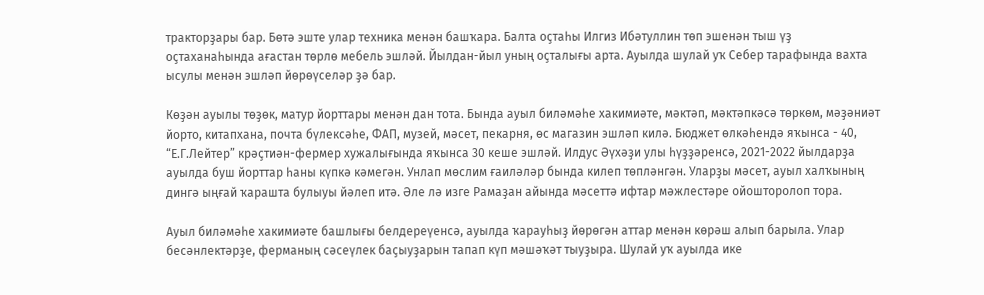тракторҙары бар. Бөтә эште улар техника менән башҡара. Балта оҫтаһы Илгиз Ибәтуллин төп эшенән тыш үҙ оҫтаханаһында ағастан төрлө мебель эшләй. Йылдан-йыл уның оҫталығы арта. Ауылда шулай уҡ Себер тарафында вахта ысулы менән эшләп йөрөүселәр ҙә бар.

Көҙән ауылы төҙөк, матур йорттары менән дан тота. Бында ауыл биләмәһе хакимиәте, мәктәп, мәктәпкәсә төркөм, мәҙәниәт йорто, китапхана, почта бүлексәһе, ФАП, музей, мәсет, пекарня, өс магазин эшләп килә. Бюджет өлкәһендә яҡынса - 40, “Е.Г.Лейтер” крәҫтиән-фермер хужалығында яҡынса 30 кеше эшләй. Илдус Әүхәҙи улы һүҙҙәренсә, 2021-2022 йылдарҙа ауылда буш йорттар һаны күпкә кәмегән. Унлап мөслим ғаиләләр бында килеп төпләнгән. Уларҙы мәсет, ауыл халҡының дингә ыңғай ҡарашта булыуы йәлеп итә. Әле лә изге Рамаҙан айында мәсеттә ифтар мәжлестәре ойошторолоп тора.

Ауыл биләмәһе хакимиәте башлығы белдереүенсә, ауылда ҡарауһыҙ йөрөгән аттар менән көрәш алып барыла. Улар бесәнлектәрҙе, ферманың сәсеүлек баҫыуҙарын тапап күп мәшәҡәт тыуҙыра. Шулай уҡ ауылда ике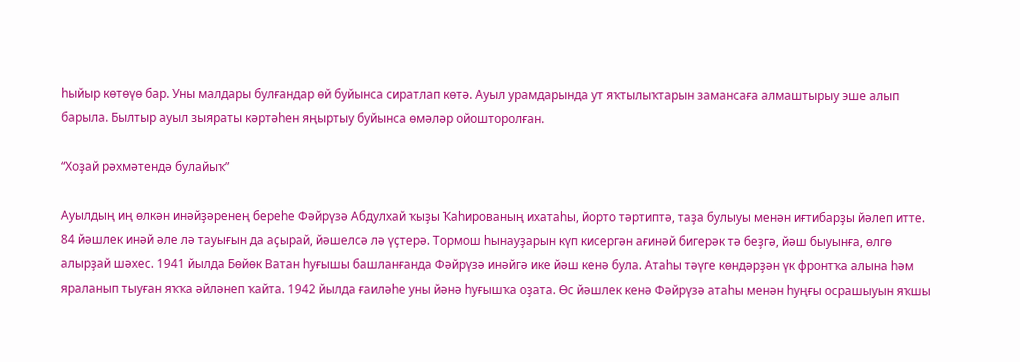һыйыр көтөүө бар. Уны малдары булғандар өй буйынса сиратлап көтә. Ауыл урамдарында ут яҡтылыҡтарын замансаға алмаштырыу эше алып барыла. Былтыр ауыл зыяраты кәртәһен яңыртыу буйынса өмәләр ойошторолған.

“Хоҙай рәхмәтендә булайыҡ”

Ауылдың иң өлкән инәйҙәренең береһе Фәйрүзә Абдулхай ҡыҙы Ҡаһированың ихатаһы, йорто тәртиптә, таҙа булыуы менән иғтибарҙы йәлеп итте. 84 йәшлек инәй әле лә тауығын да аҫырай, йәшелсә лә үҫтерә. Тормош һынауҙарын күп кисергән ағинәй бигерәк тә беҙгә, йәш быуынға, өлгө алырҙай шәхес. 1941 йылда Бөйөк Ватан һуғышы башланғанда Фәйрүзә инәйгә ике йәш кенә була. Атаһы тәүге көндәрҙән үк фронтҡа алына һәм яраланып тыуған яҡҡа әйләнеп ҡайта. 1942 йылда ғаиләһе уны йәнә һуғышҡа оҙата. Өс йәшлек кенә Фәйрүзә атаһы менән һуңғы осрашыуын яҡшы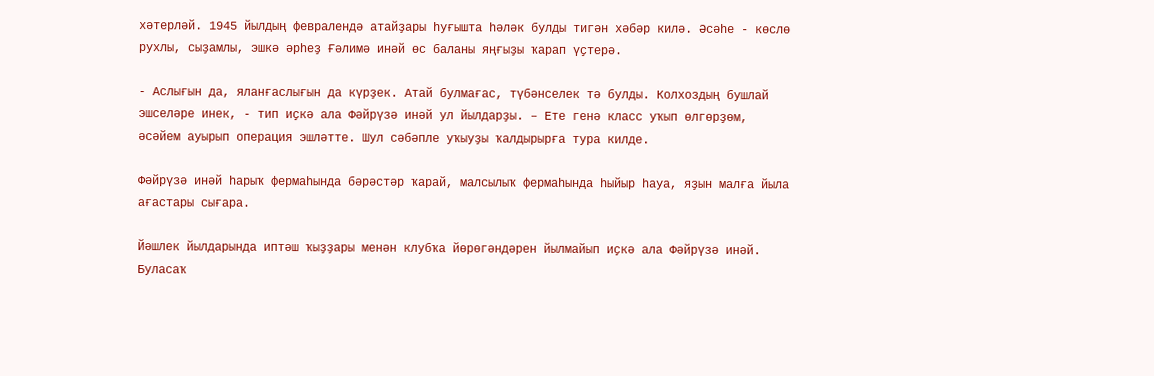хәтерләй. 1945 йылдың февралендә атайҙары һуғышта һәләк булды тигән хәбәр килә. Әсәһе - көслө рухлы, сыҙамлы, эшкә әрһеҙ Ғәлимә инәй өс баланы яңғыҙы ҡарап үҫтерә.

- Аслығын да, яланғаслығын да күрҙек. Атай булмағас, түбәнселек тә булды. Колхоздың бушлай эшселәре инек, - тип иҫкә ала Фәйрүзә инәй ул йылдарҙы. – Ете генә класс уҡып өлгөрҙөм, әсәйем ауырып операция эшләтте. Шул сәбәпле уҡыуҙы ҡалдырырға тура килде.

Фәйрүзә инәй һарыҡ фермаһында бәрәстәр ҡарай, малсылыҡ фермаһында һыйыр һауа, яҙын малға йыла ағастары сығара.

Йәшлек йылдарында иптәш ҡыҙҙары менән клубҡа йөрөгәндәрен йылмайып иҫкә ала Фәйрүзә инәй.  Буласаҡ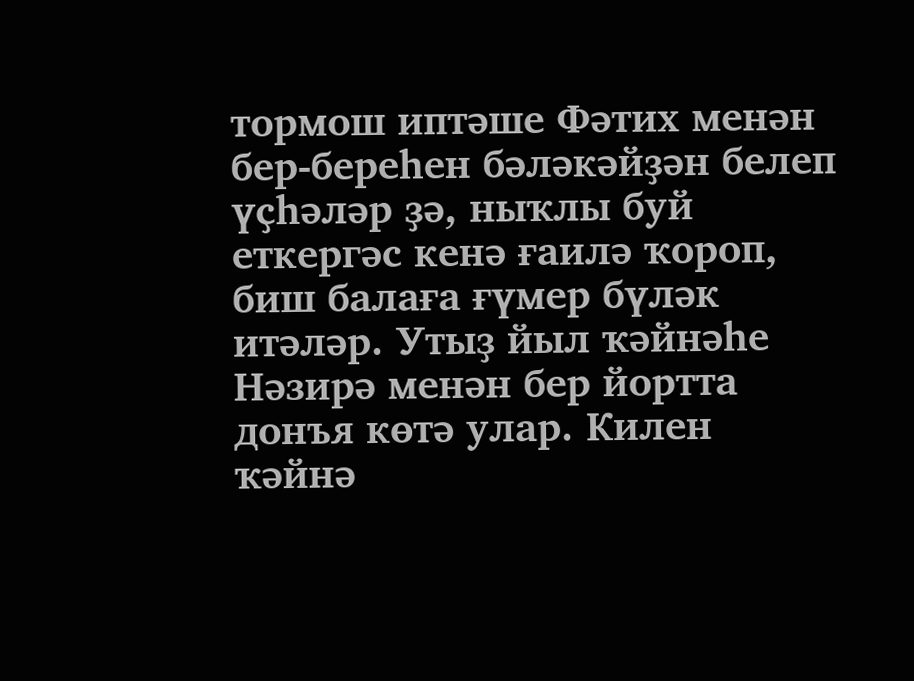тормош иптәше Фәтих менән бер-береһен бәләкәйҙән белеп үҫһәләр ҙә, ныҡлы буй еткергәс кенә ғаилә ҡороп, биш балаға ғүмер бүләк итәләр. Утыҙ йыл ҡәйнәһе Нәзирә менән бер йортта донъя көтә улар. Килен ҡәйнә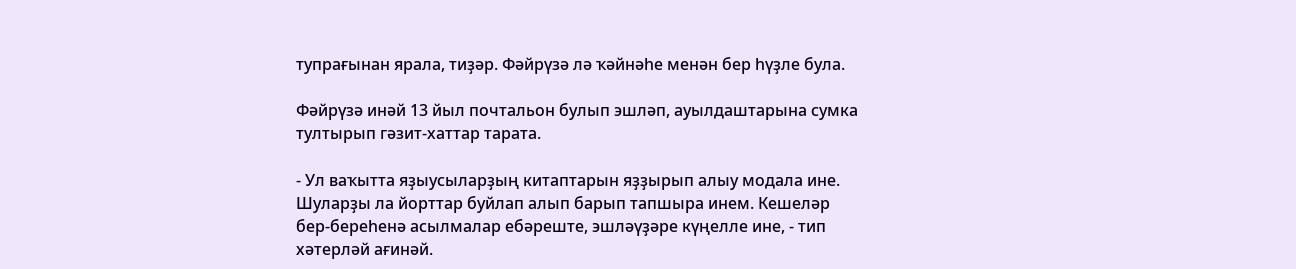тупрағынан ярала, тиҙәр. Фәйрүзә лә ҡәйнәһе менән бер һүҙле була.

Фәйрүзә инәй 13 йыл почтальон булып эшләп, ауылдаштарына сумка тултырып гәзит-хаттар тарата.

- Ул ваҡытта яҙыусыларҙың китаптарын яҙҙырып алыу модала ине. Шуларҙы ла йорттар буйлап алып барып тапшыра инем. Кешеләр бер-береһенә асылмалар ебәреште, эшләүҙәре күңелле ине, - тип хәтерләй ағинәй.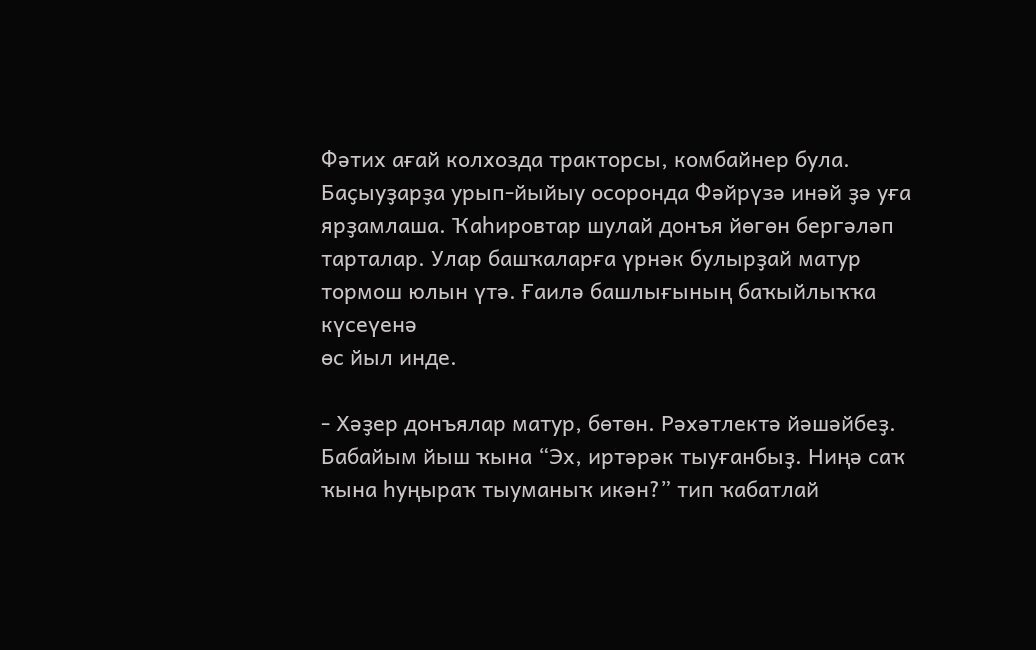Фәтих ағай колхозда тракторсы, комбайнер була. Баҫыуҙарҙа урып-йыйыу осоронда Фәйрүзә инәй ҙә уға ярҙамлаша. Ҡаһировтар шулай донъя йөгөн бергәләп тарталар. Улар башҡаларға үрнәк булырҙай матур тормош юлын үтә. Ғаилә башлығының баҡыйлыҡҡа күсеүенә
өс йыл инде.

- Хәҙер донъялар матур, бөтөн. Рәхәтлектә йәшәйбеҙ. Бабайым йыш ҡына “Эх, иртәрәк тыуғанбыҙ. Ниңә саҡ ҡына һуңыраҡ тыуманыҡ икән?” тип ҡабатлай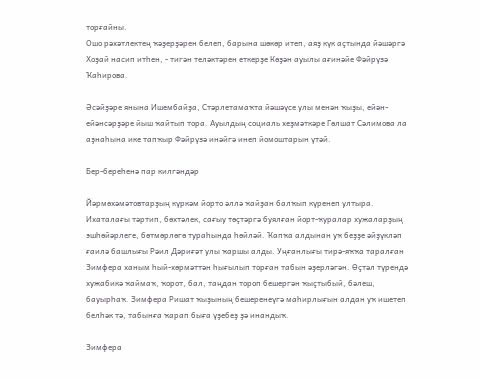торғайны.
Ошо рәхәтлектең ҡәҙерҙәрен белеп, барына шөкөр итеп, аяҙ күк аҫтында йәшәргә Хоҙай насип итһен, - тигән теләктәрен еткерҙе Көҙән ауылы ағинәйе Фәйрүзә Ҡаһирова.

Әсәйҙәре янына Ишембайҙа, Стәрлетамаҡта йәшәүсе улы менән ҡыҙы, ейән-ейәнсәрҙәре йыш ҡайтып тора. Ауылдың социаль хеҙмәткәре Гөлшат Сәлимова ла аҙнаһына ике тапҡыр Фәйрүзә инәйгә инеп йомоштарын үтәй.

Бер-береһенә пар килгәндәр

Йәрмөхәмәтовтарҙың күркәм йорто әллә ҡайҙан балҡып күренеп ултыра. Ихаталағы тәртип, бөхтәлек, сағыу төҫтәргә буялған йорт-ҡуралар хужаларҙың эшһөйәрлеге, бөтмөрлөгө тураһында һөйләй. Ҡапҡа алдынан уҡ беҙҙе әйҙүкләп ғаилә башлығы Рәил Дәриғәт улы ҡаршы алды. Уңғанлығы тирә-яҡҡа таралған Зимфера ханым һый-хөрмәттән һығылып торған табын әҙерләгән. Өҫтәл түрендә хужабикә ҡаймаҡ, ҡорот, бал, таңдан тороп бешергән ҡыҫтыбый, бәлеш, бауырһаҡ. Зимфера Ришат ҡыҙының бешеренеүгә маһирлығын алдан уҡ ишетеп белһәк тә, табынға ҡарап быға үҙебеҙ ҙә инандыҡ.

Зимфера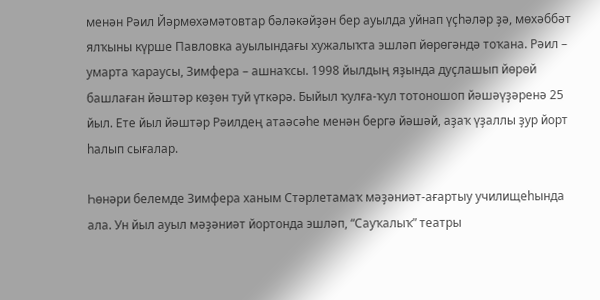менән Рәил Йәрмөхәмәтовтар бәләкәйҙән бер ауылда уйнап үҫһәләр ҙә, мөхәббәт ялҡыны күрше Павловка ауылындағы хужалыҡта эшләп йөрөгәндә тоҡана. Рәил – умарта ҡараусы, Зимфера – ашнаҡсы. 1998 йылдың яҙында дуҫлашып йөрөй башлаған йәштәр көҙөн туй үткәрә. Быйыл ҡулға-ҡул тотоношоп йәшәүҙәренә 25 йыл. Ете йыл йәштәр Рәилдең атаәсәһе менән бергә йәшәй, аҙаҡ үҙаллы ҙур йорт һалып сығалар.

Һөнәри белемде Зимфера ханым Стәрлетамаҡ мәҙәниәт-ағартыу училищеһында ала. Ун йыл ауыл мәҙәниәт йортонда эшләп, “Сауҡалыҡ” театры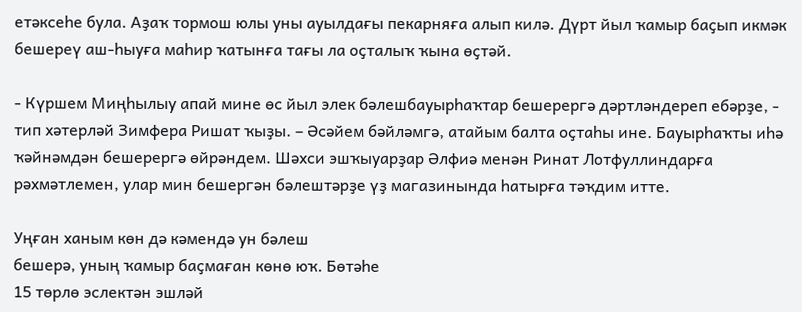етәксеһе була. Аҙаҡ тормош юлы уны ауылдағы пекарняға алып килә. Дүрт йыл ҡамыр баҫып икмәк бешереү аш-һыуға маһир ҡатынға тағы ла оҫталыҡ ҡына өҫтәй.

- Күршем Миңһылыу апай мине өс йыл элек бәлешбауырһаҡтар бешерергә дәртләндереп ебәрҙе, - тип хәтерләй Зимфера Ришат ҡыҙы. – Әсәйем бәйләмгә, атайым балта оҫтаһы ине. Бауырһаҡты иһә ҡәйнәмдән бешерергә өйрәндем. Шәхси эшҡыуарҙар Әлфиә менән Ринат Лотфуллиндарға рәхмәтлемен, улар мин бешергән бәлештәрҙе үҙ магазинында һатырға тәҡдим итте.

Уңған ханым көн дә кәмендә ун бәлеш
бешерә, уның ҡамыр баҫмаған көнө юҡ. Бөтәһе
15 төрлө эслектән эшләй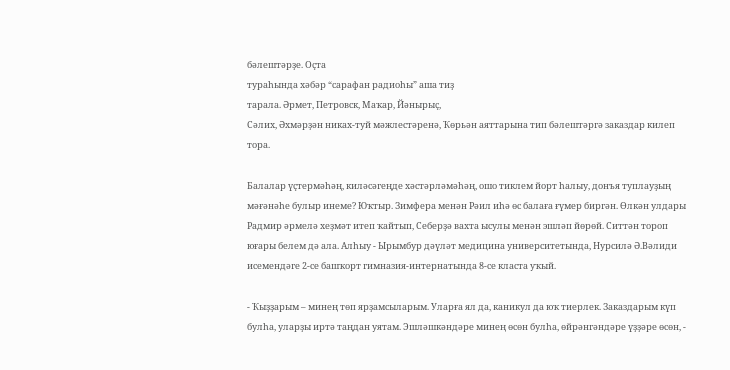бәлештәрҙе. Оҫта
тураһында хәбәр “сарафан радиоһы” аша тиҙ
тарала. Әрмет, Петровск, Маҡар, Йәнырыҫ,
Сәлих, Әхмәрҙән никах-туй мәжлестәренә, Ҡөрьән аяттарына тип бәлештәргә заказдар килеп тора.

Балалар үҫтермәһәң, киләсәгеңде хәстәрләмәһәң, ошо тиклем йорт һалыу, донъя туплауҙың мәғәнәһе булыр инеме? Юҡтыр. Зимфера менән Рәил иһә өс балаға ғүмер биргән. Өлкән улдары Радмир әрмелә хеҙмәт итеп ҡайтып, Себерҙә вахта ысулы менән эшләп йөрөй. Ситтән тороп юғары белем дә ала. Алһыу - Ырымбур дәүләт медицина университетында, Нурсилә Ә.Вәлиди исемендәге 2-се башҡорт гимназия-интернатында 8-се класта уҡый.

- Ҡыҙҙарым – минең төп ярҙамсыларым. Уларға ял да, каникул да юҡ тиерлек. Заказдарым күп булһа, уларҙы иртә таңдан уятам. Эшләшкәндәре минең өсөн булһа, өйрәнгәндәре үҙҙәре өсөн, -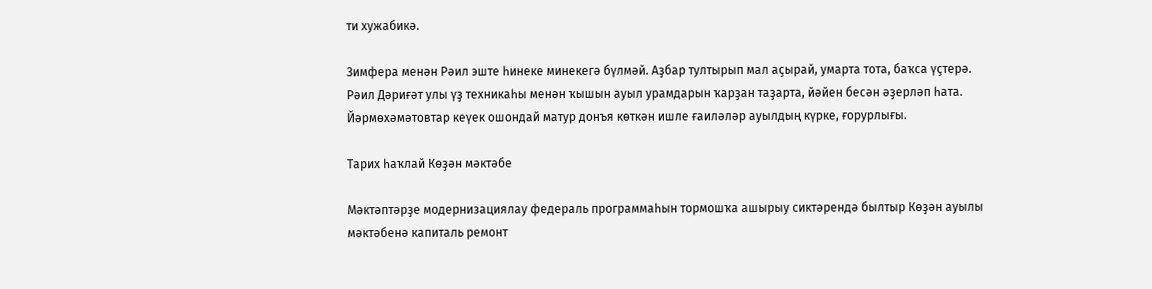ти хужабикә.

Зимфера менән Рәил эште һинеке минекегә бүлмәй. Аҙбар тултырып мал аҫырай, умарта тота, баҡса үҫтерә. Рәил Дәриғәт улы үҙ техникаһы менән ҡышын ауыл урамдарын ҡарҙан таҙарта, йәйен бесән әҙерләп һата. Йәрмөхәмәтовтар кеүек ошондай матур донъя көткән ишле ғаиләләр ауылдың күрке, ғорурлығы.

Тарих һаҡлай Көҙән мәктәбе

Мәктәптәрҙе модернизациялау федераль программаһын тормошҡа ашырыу сиктәрендә былтыр Көҙән ауылы мәктәбенә капиталь ремонт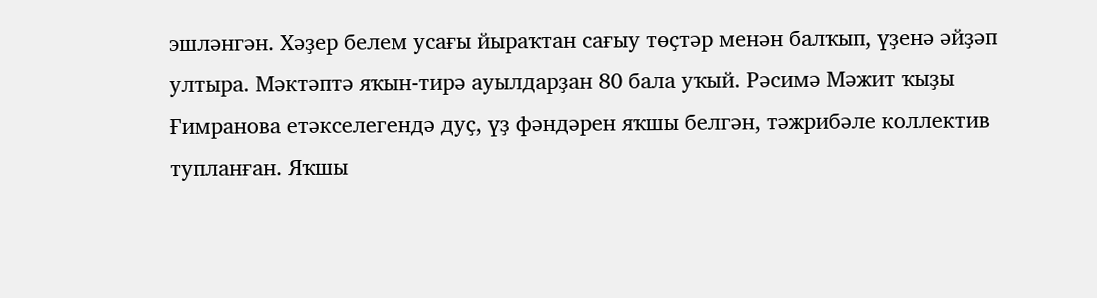эшләнгән. Хәҙер белем усағы йыраҡтан сағыу төҫтәр менән балҡып, үҙенә әйҙәп ултыра. Мәктәптә яҡын-тирә ауылдарҙан 80 бала уҡый. Рәсимә Мәжит ҡыҙы Ғимранова етәкселегендә дуҫ, үҙ фәндәрен яҡшы белгән, тәжрибәле коллектив тупланған. Яҡшы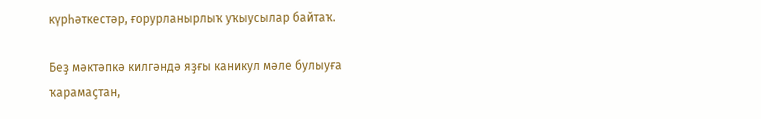күрһәткестәр, ғорурланырлыҡ уҡыусылар байтаҡ.

Беҙ мәктәпкә килгәндә яҙғы каникул мәле булыуға ҡарамаҫтан,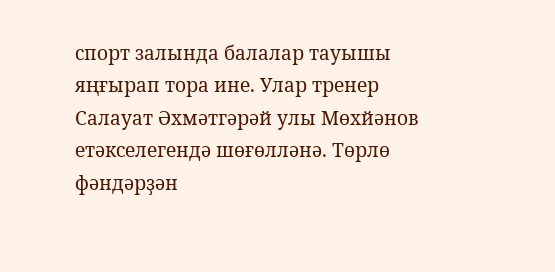спорт залында балалар тауышы яңғырап тора ине. Улар тренер Салауат Әхмәтгәрәй улы Мөхйәнов етәкселегендә шөғөлләнә. Төрлө фәндәрҙән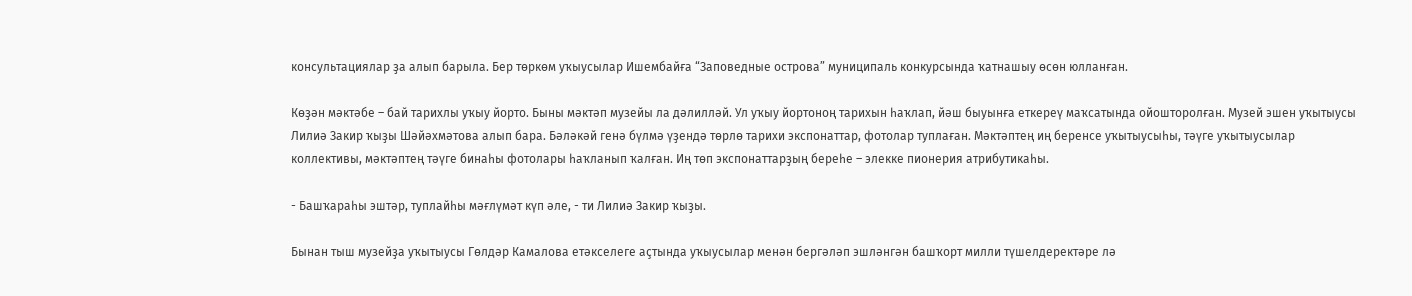консультациялар ҙа алып барыла. Бер төркөм уҡыусылар Ишембайға “Заповедные острова” муниципаль конкурсында ҡатнашыу өсөн юлланған.

Көҙән мәктәбе – бай тарихлы уҡыу йорто. Быны мәктәп музейы ла дәлилләй. Ул уҡыу йортоноң тарихын һаҡлап, йәш быуынға еткереү маҡсатында ойошторолған. Музей эшен уҡытыусы Лилиә Закир ҡыҙы Шәйәхмәтова алып бара. Бәләкәй генә бүлмә үҙендә төрлө тарихи экспонаттар, фотолар туплаған. Мәктәптең иң беренсе уҡытыусыһы, тәүге уҡытыусылар коллективы, мәктәптең тәүге бинаһы фотолары һаҡланып ҡалған. Иң төп экспонаттарҙың береһе – элекке пионерия атрибутикаһы.

- Башҡараһы эштәр, туплайһы мәғлүмәт күп әле, - ти Лилиә Закир ҡыҙы.

Бынан тыш музейҙа уҡытыусы Гөлдәр Камалова етәкселеге аҫтында уҡыусылар менән бергәләп эшләнгән башҡорт милли түшелдеректәре лә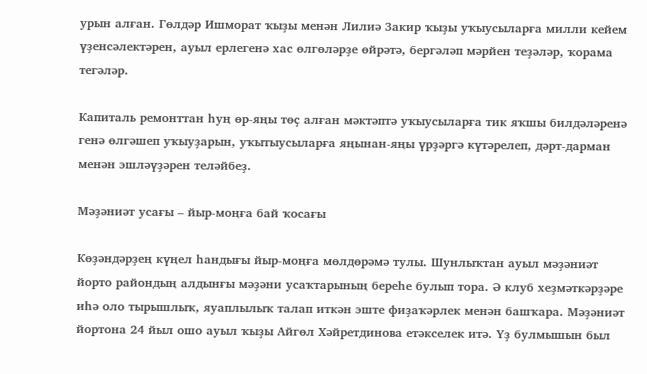урын алған. Гөлдәр Ишморат ҡыҙы менән Лилиә Закир ҡыҙы уҡыусыларға милли кейем үҙенсәлектәрен, ауыл ерлегенә хас өлгөләрҙе өйрәтә, бергәләп мәрйен теҙәләр, ҡорама тегәләр.

Капиталь ремонттан һуң өр-яңы төҫ алған мәктәптә уҡыусыларға тик яҡшы билдәләренә генә өлгәшеп уҡыуҙарын, уҡытыусыларға яңынан-яңы үрҙәргә күтәрелеп, дәрт-дарман менән эшләүҙәрен теләйбеҙ.

Мәҙәниәт усағы – йыр-моңға бай ҡосағы

Көҙәндәрҙең күңел һандығы йыр-моңға мөлдөрәмә тулы. Шунлыҡтан ауыл мәҙәниәт йорто райондың алдынғы мәҙәни усаҡтарының береһе булып тора. Ә клуб хеҙмәткәрҙәре иһә оло тырышлыҡ, яуаплылыҡ талап иткән эште фиҙаҡәрлек менән башҡара. Мәҙәниәт йортона 24 йыл ошо ауыл ҡыҙы Айгөл Хәйретдинова етәкселек итә. Үҙ булмышын был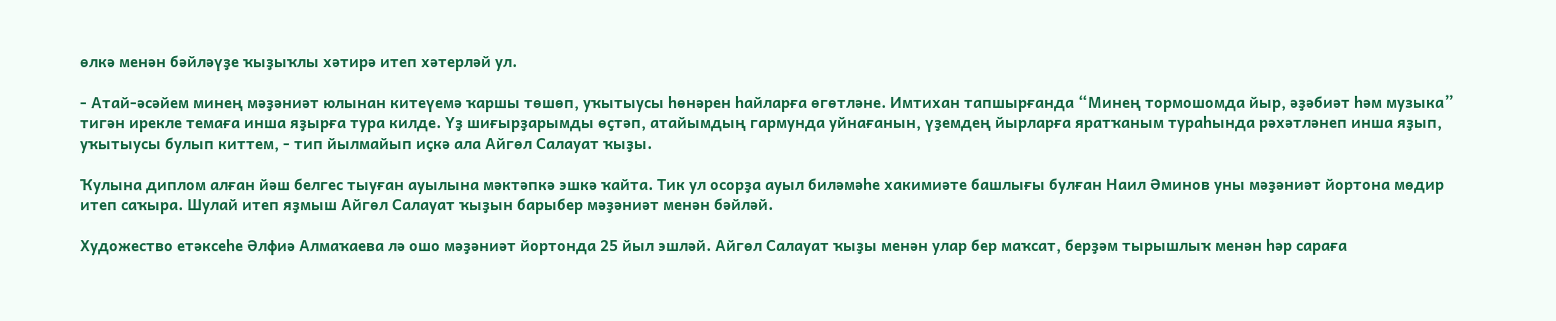өлкә менән бәйләүҙе ҡыҙыҡлы хәтирә итеп хәтерләй ул.

- Атай-әсәйем минең мәҙәниәт юлынан китеүемә ҡаршы төшөп, уҡытыусы һөнәрен һайларға өгөтләне. Имтихан тапшырғанда “Минең тормошомда йыр, әҙәбиәт һәм музыка” тигән ирекле темаға инша яҙырға тура килде. Үҙ шиғырҙарымды өҫтәп, атайымдың гармунда уйнағанын, үҙемдең йырларға яратҡаным тураһында рәхәтләнеп инша яҙып, уҡытыусы булып киттем, - тип йылмайып иҫкә ала Айгөл Салауат ҡыҙы.

Ҡулына диплом алған йәш белгес тыуған ауылына мәктәпкә эшкә ҡайта. Тик ул осорҙа ауыл биләмәһе хакимиәте башлығы булған Наил Әминов уны мәҙәниәт йортона мөдир итеп саҡыра. Шулай итеп яҙмыш Айгөл Салауат ҡыҙын барыбер мәҙәниәт менән бәйләй.

Художество етәксеһе Әлфиә Алмаҡаева лә ошо мәҙәниәт йортонда 25 йыл эшләй. Айгөл Салауат ҡыҙы менән улар бер маҡсат, берҙәм тырышлыҡ менән һәр сараға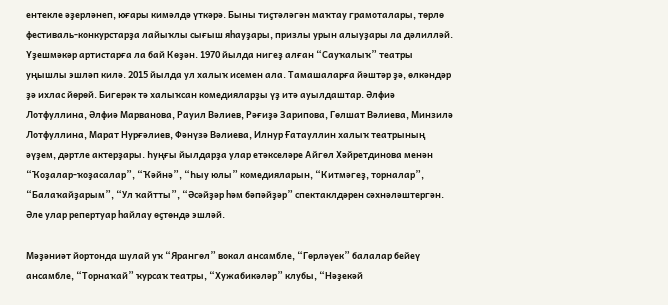ентекле әҙерләнеп, юғары кимәлдә үткәрә. Быны тиҫтәләгән маҡтау грамоталары, төрлө фестиваль-конкурстарҙа лайыҡлы сығыш яһауҙары, призлы урын алыуҙары ла дәлилләй. Үҙешмәкәр артистарға ла бай Көҙән. 1970 йылда нигеҙ алған “Сауҡалыҡ” театры уңышлы эшләп килә. 2015 йылда ул халыҡ исемен ала. Тамашаларға йәштәр ҙә, өлкәндәр ҙә ихлас йөрөй. Бигерәк тә халыҡсан комедияларҙы үҙ итә ауылдаштар. Әлфиә Лотфуллина, Әлфиә Марванова, Рауил Вәлиев, Рәғиҙә Зарипова, Гөлшат Вәлиева, Минзилә Лотфуллина, Марат Нурғәлиев, Фәнүзә Вәлиева, Илнур Ғатауллин халыҡ театрының әүҙем, дәртле актерҙары. Һуңғы йылдарҙа улар етәкселәре Айгөл Хәйретдинова менән “Ҡоҙалар-ҡоҙасалар”, “Ҡәйнә”, “Һыу юлы” комедияларын, “Китмәгеҙ, торналар”, “Балаҡайҙарым”, “Ул ҡайтты”, “Әсәйҙәр һәм бәпәйҙәр” спектаклдәрен сәхнәләштергән. Әле улар репертуар һайлау өҫтөндә эшләй.

Мәҙәниәт йортонда шулай уҡ “Ярангөл” вокал ансамбле, “Гөрләүек” балалар бейеү ансамбле, “Торнаҡай” ҡурсаҡ театры, “Хужабикәләр” клубы, “Нәҙекәй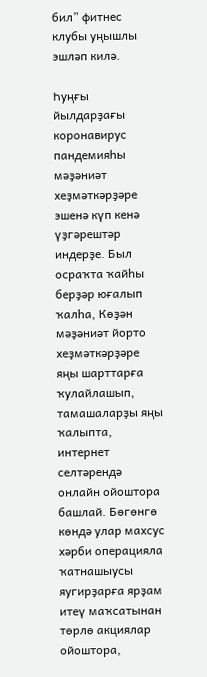бил” фитнес клубы уңышлы эшләп килә.

Һуңғы йылдарҙағы коронавирус пандемияһы мәҙәниәт хеҙмәткәрҙәре эшенә күп кенә үҙгәрештәр индерҙе. Был осраҡта ҡайһы берҙәр юғалып ҡалһа, Көҙән мәҙәниәт йорто хеҙмәткәрҙәре яңы шарттарға ҡулайлашып, тамашаларҙы яңы ҡалыпта, интернет селтәрендә онлайн ойоштора башлай. Бөгөнгө көндә улар махсус хәрби операцияла ҡатнашыусы яугирҙарға ярҙам итеү маҡсатынан төрлө акциялар ойоштора,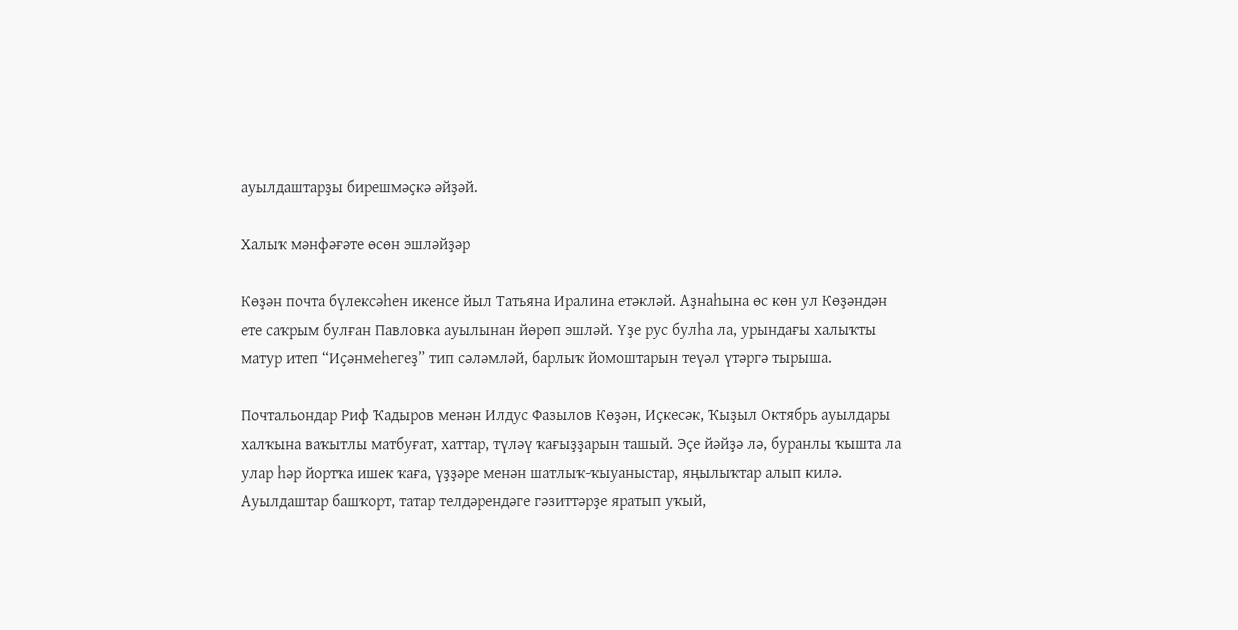ауылдаштарҙы бирешмәҫкә әйҙәй.

Халыҡ мәнфәғәте өсөн эшләйҙәр

Көҙән почта бүлексәһен икенсе йыл Татьяна Иралина етәкләй. Аҙнаһына өс көн ул Көҙәндән ете саҡрым булған Павловка ауылынан йөрөп эшләй. Үҙе рус булһа ла, урындағы халыҡты матур итеп “Иҫәнмеһегеҙ” тип сәләмләй, барлыҡ йомоштарын теүәл үтәргә тырыша.

Почтальондар Риф Ҡадыров менән Илдус Фазылов Көҙән, Иҫкесәк, Ҡыҙыл Октябрь ауылдары халҡына ваҡытлы матбуғат, хаттар, түләү ҡағыҙҙарын ташый. Эҫе йәйҙә лә, буранлы ҡышта ла улар һәр йортҡа ишек ҡаға, үҙҙәре менән шатлыҡ-ҡыуаныстар, яңылыҡтар алып килә. Ауылдаштар башҡорт, татар телдәрендәге гәзиттәрҙе яратып уҡый,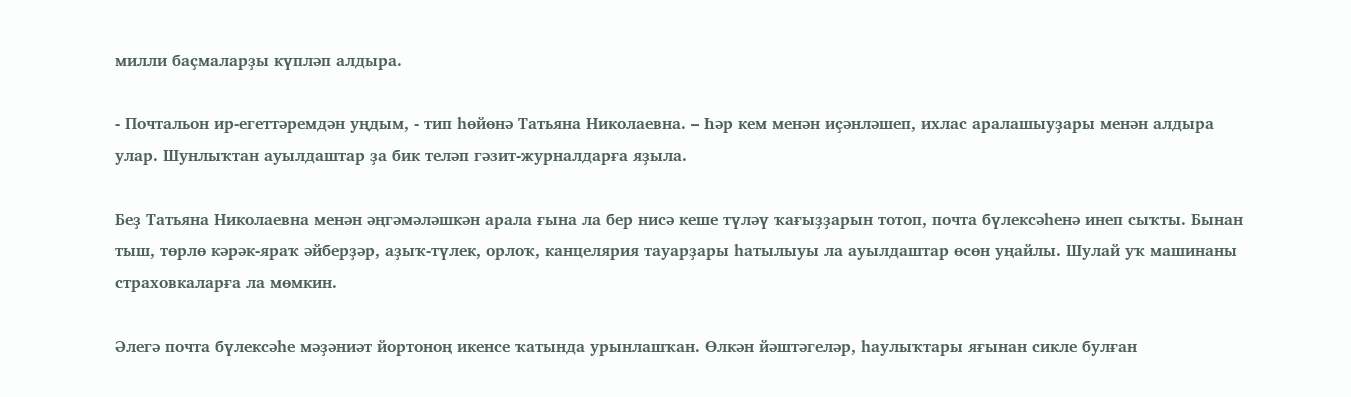милли баҫмаларҙы күпләп алдыра.

- Почтальон ир-егеттәремдән уңдым, - тип һөйөнә Татьяна Николаевна. – Һәр кем менән иҫәнләшеп, ихлас аралашыуҙары менән алдыра улар. Шунлыҡтан ауылдаштар ҙа бик теләп гәзит-журналдарға яҙыла.

Беҙ Татьяна Николаевна менән әңгәмәләшкән арала ғына ла бер нисә кеше түләү ҡағыҙҙарын тотоп, почта бүлексәһенә инеп сыҡты. Бынан тыш, төрлө кәрәк-яраҡ әйберҙәр, аҙыҡ-түлек, орлоҡ, канцелярия тауарҙары һатылыуы ла ауылдаштар өсөн уңайлы. Шулай уҡ машинаны страховкаларға ла мөмкин.

Әлегә почта бүлексәһе мәҙәниәт йортоноң икенсе ҡатында урынлашҡан. Өлкән йәштәгеләр, һаулыҡтары яғынан сикле булған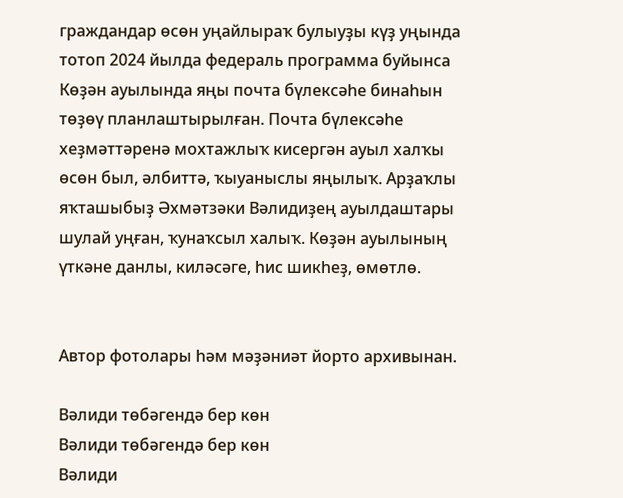граждандар өсөн уңайлыраҡ булыуҙы күҙ уңында тотоп 2024 йылда федераль программа буйынса Көҙән ауылында яңы почта бүлексәһе бинаһын төҙөү планлаштырылған. Почта бүлексәһе хеҙмәттәренә мохтажлыҡ кисергән ауыл халҡы өсөн был, әлбиттә, ҡыуаныслы яңылыҡ. Арҙаҡлы яҡташыбыҙ Әхмәтзәки Вәлидиҙең ауылдаштары шулай уңған, ҡунаҡсыл халыҡ. Көҙән ауылының үткәне данлы, киләсәге, һис шикһеҙ, өмөтлө.


Автор фотолары һәм мәҙәниәт йорто архивынан.

Вәлиди төбәгендә бер көн
Вәлиди төбәгендә бер көн
Вәлиди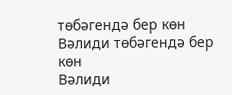төбәгендә бер көн
Вәлиди төбәгендә бер көн
Вәлиди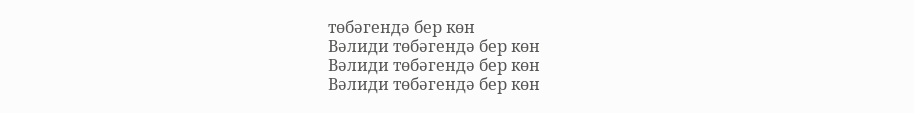төбәгендә бер көн
Вәлиди төбәгендә бер көн
Вәлиди төбәгендә бер көн
Вәлиди төбәгендә бер көн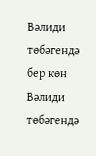Вәлиди төбәгендә бер көн
Вәлиди төбәгендә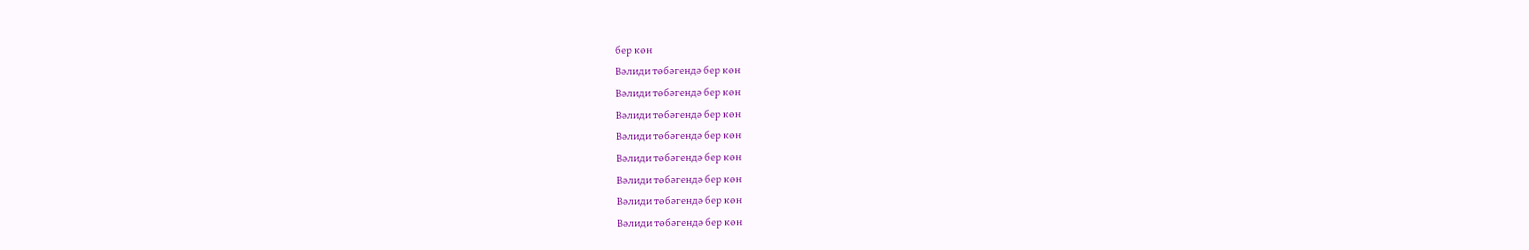бер көн
Вәлиди төбәгендә бер көн
Вәлиди төбәгендә бер көн
Вәлиди төбәгендә бер көн
Вәлиди төбәгендә бер көн
Вәлиди төбәгендә бер көн
Вәлиди төбәгендә бер көн
Вәлиди төбәгендә бер көн
Вәлиди төбәгендә бер көн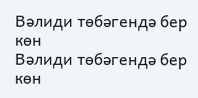Вәлиди төбәгендә бер көн
Вәлиди төбәгендә бер көн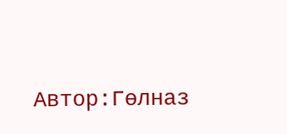Автор:Гөлназ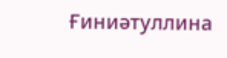Ғиниәтуллина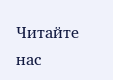Читайте нас